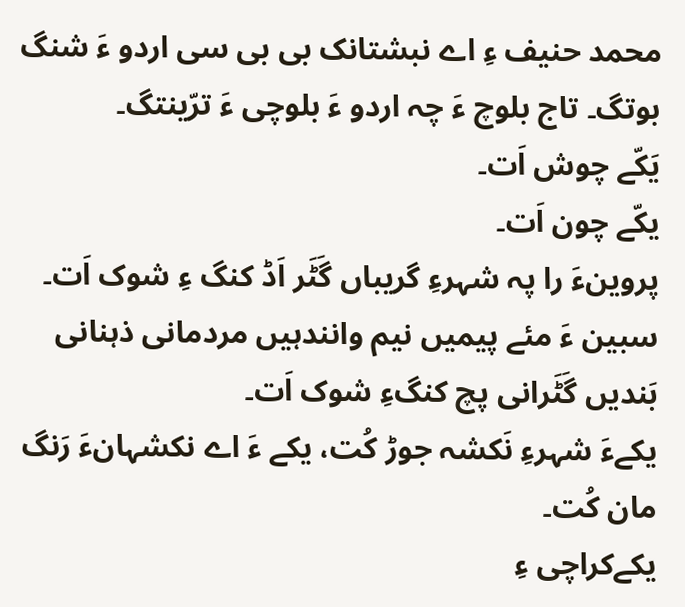محمد حنیف ءِ اے نبشتانک بی بی سی اردو ءَ شنگ بوتگ۔ تاج بلوچ ءَ چہ اردو ءَ بلوچی ءَ ترّینتگ۔
یَکّے چوش اَت۔
یکّے چون اَت۔
پروینءَ را پہ شہرءِ گریباں گَٹَر اَڈ کنگ ءِ شوک اَت۔ سبین ءَ مئے پیمیں نیم وانندہیں مردمانی ذہنانی بَندیں گَٹَرانی پچ کنگءِ شوک اَت۔
یکےءَ شہرءِ نَکشہ جوڑ کُت، یکے ءَ اے نکشہانءَ رَنگ مان کُت۔
یکےکراچی ءِ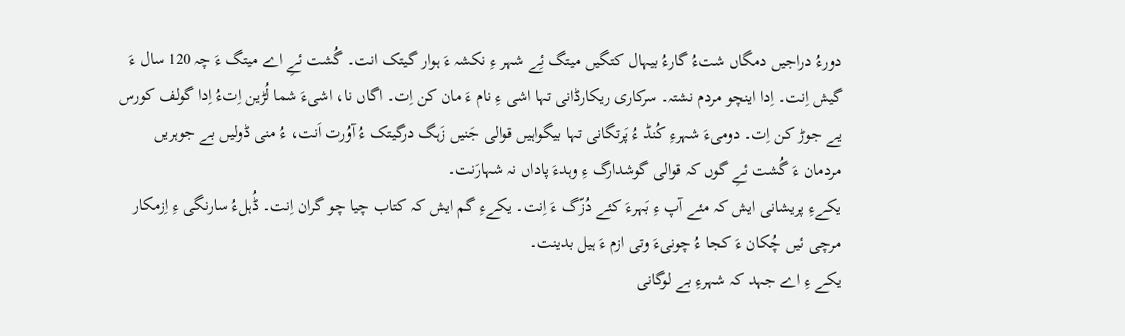دورءُ دراجیں دمگاں شتءُ گارءُ بیہال کتگیں میتگ ئِے شہر ءِ نکشہ ءَ ہوار گیتک انت۔ گُشت ئےِ اے میتگ ءَ چہ 120 سال ءَ گیش اِنت۔ اِدا اینچو مردم نشتہ۔ سرکاری ریکارڈانی تہا اشی ءِ نام ءَ مان کن اِت۔ اگاں نا، اشیءَ شما لُڑین اِتءُ اِدا گولف کورس یے جوڑ کن اِت۔ دومیءَ شہرءِ کُنڈ ءُ پَرتگانی تہا بیگواہیں قوالی جَنیں زَہگ درگیتک ءُ آوُرت اَنت، ءُ منی ڈولیں بے جوہریں مردمان ءَ گُشت ئےِ گوں کہ قوالی گوشدارگ ءِ وہدءَ پاداں نہ شہارَنت۔
یکےءِ پریشانی ایش کہ مئے آپ ءِ بَہرءَ کئے دُزّگ ءَ اِنت۔ یکےءِ گم ایش کہ کتاب چیا چو گران اِنت۔ ڈُہلءُ سارنگی ءِ اِزمکار مرچی ئیں چُکان ءَ کجا ءُ چونیءَ وتی ازم ءَ ہیل بدینت۔
یکے ءِ اے جہد کہ شہرءِ بے لوگانی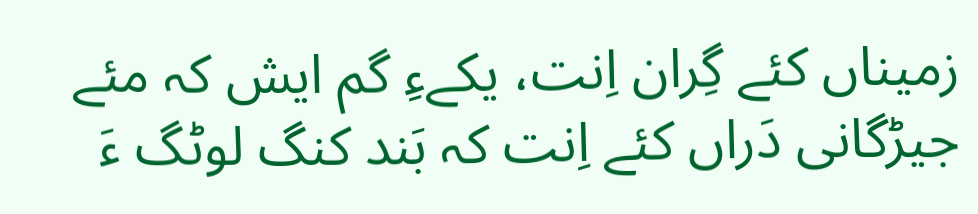زمیناں کئے گِران اِنت، یکےءِ گم ایش کہ مئے جیڑگانی دَراں کئے اِنت کہ بَند کنگ لوٹگ ءَ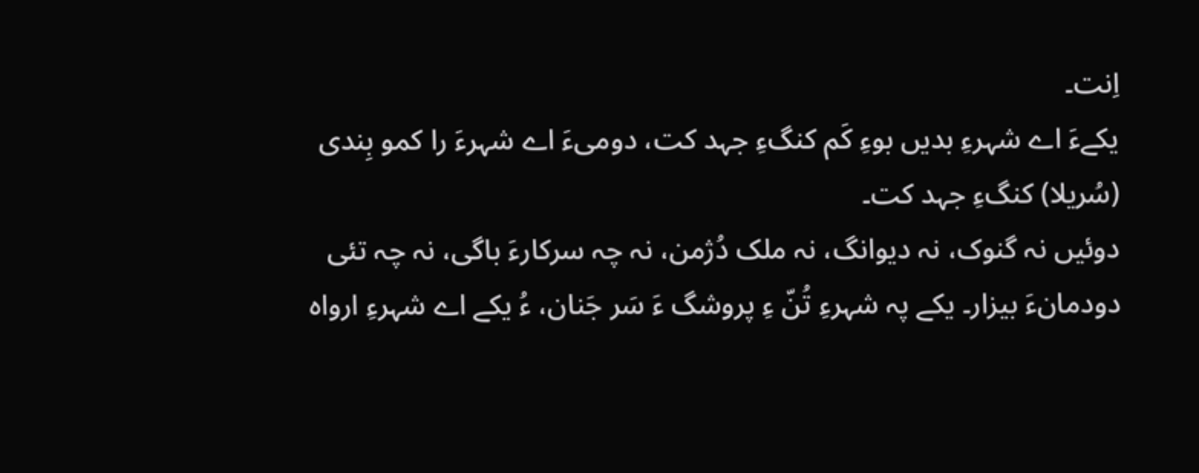اِنت۔
یکےءَ اے شہرءِ بدیں بوءِ کَم کنگءِ جہد کت، دومیءَ اے شہرءَ را کمو بِندی (سُریلا) کنگءِ جہد کت۔
دوئیں نہ گنوک، نہ دیوانگ، نہ ملک دُژمن، نہ چہ سرکارءَ باگی، نہ چہ تئی دودمانءَ بیزار۔ یکے پہ شہرءِ تُنّ ءِ پروشگ ءَ سَر جَنان، ءُ یکے اے شہرءِ ارواہ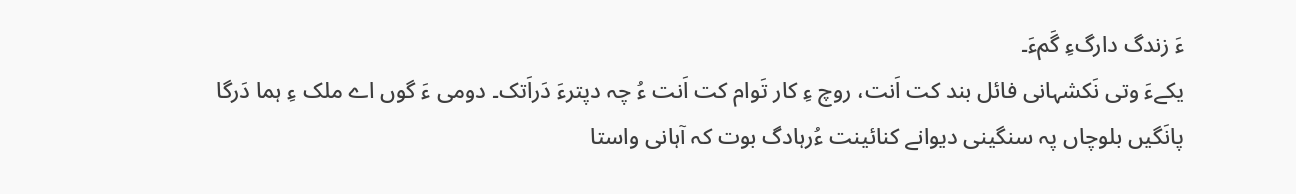ءَ زندگ دارگءِ گَمءَ۔
یکےءَ وتی نَکشہانی فائل بند کت اَنت، روچ ءِ کار تَوام کت اَنت ءُ چہ دپترءَ دَراَتک۔ دومی ءَ گوں اے ملک ءِ ہما دَرگا پانَگیں بلوچاں پہ سنگینی دیوانے کنائینت ءُرہادگ بوت کہ آہانی واستا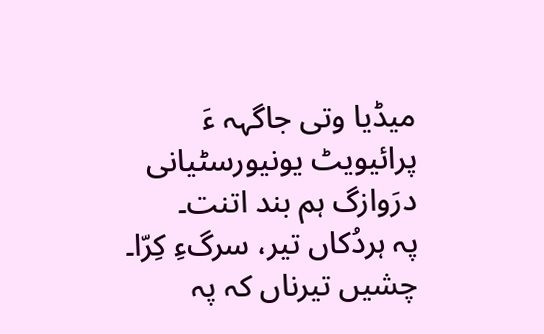میڈیا وتی جاگہہ ءَ پرائیویٹ یونیورسٹیانی درَوازگ ہم بند اتنت۔
پہ ہردُکاں تیر، سرگءِ کِرّا۔
چشیں تیرناں کہ پہ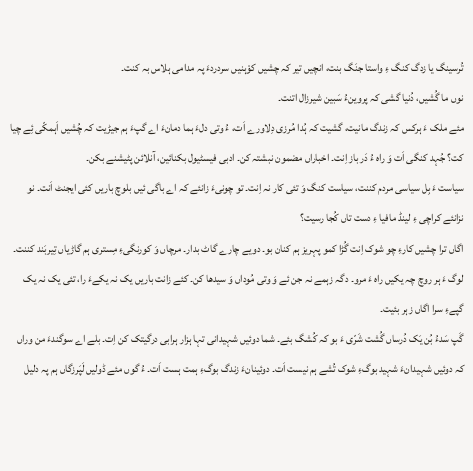تُرسینگ یا زدگ کنگ ءِ واستا جنَگ بنت، انچیں تیر کہ چشیں کوْہنیں سردردءَ پہ مدامی ہلاس بہ کنت۔
نوں ما گُشیں، دُنیا گشی کہ پروینءُ سَبین شیرزال اتنت۔
مئے ملک ءَ ہرکس کہ زندگ مانیت، گشیت کہ ہُدا مُرزی دِلاورے اَت، ءُ وتی دلءَ ہما دمانءَ اے گپءَ ہم جیڑیت کہ چُشیں اَہمکّی ئِے چیا کت؟ جُہد کنگی اَت وَ راہ ءُ دَر باز اِنت۔ اخباراں مضمون نبشتہ کن۔ ادبی فیسٹیول بکنائین، آنلائن پٹیشنے بکن۔
سیاست ءَ بِل سیاسی مردم کننت، سیاست کنگ وَ تئی کار نہ اِنت۔ تو چونیءَ زانئے کہ اے باگی ئیں بلوچ باریں کئی ایجنٹ اَنت۔ نو نزانئے کراچی ءِ لینڈ مافیا ءِ دست تاں کُجا رسیت؟
اگاں ترا چشیں کارءِ چو شوک اِنت گُڑا کمو پہریز ہم کنان بو۔ دویے چارے گاٹ بدار۔ مرچاں وَ کورنگیءِ مِستری ہم گاڑیاں تِیربَند کننت۔ لوگ ءَ ہر روچ چہ یکیں راہ ءَ مرو۔ دگہ زہمے نہ جن ئے وَ وتی مُوداں وَ سیدھا کن۔ کئے زانت باریں یک نہ یکےءَ را، تئی یک نہ یک گپےءِ سرا اگاں زہر بئیت۔
گَپ سَدءُ بُن یَک دُرساں گُشت شَرّی ءَ بو کہ کُشگ بئے۔ شما دوئیں شہیدانی تہا ہزار ہرابی درگیتک کن اِت۔ بلے اے سوگندءَ من وراں کہ دوئیں شہیدانءَ شہید بوگءِ شوک تُشے ہم نیست اَت۔ دوئینانءَ زندگ بوگءِ ہمت ہست اَت۔ ءُ گوں مئے ڈولیں لَپَرزگاں ہم پہ دلیل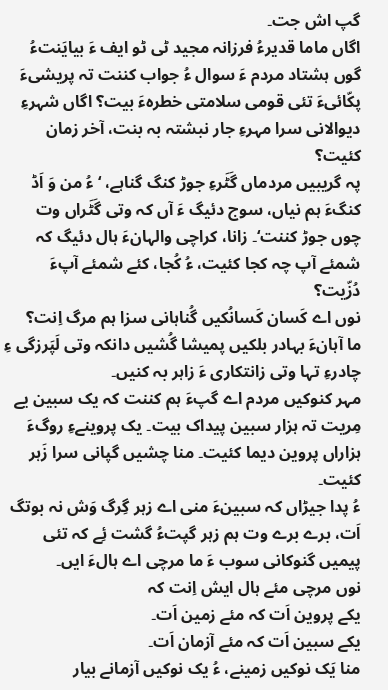گپ اش جت۔
اگاں ماما قدیرءُ فرزانہ مجید ٹی ٹو ایف ءَ بیایَنتءُ گوں ہشتاد مردم ءَ سوال ءُ جواب کننت تہ پریشیءَ پکّائیءَ تئی قومی سلامتی خطرہءَ بیت؟ اگاں شہرءِ دیوالانی سرا مہرءِ جار نبشتہ بہ بنت، آخر زمان کئیت؟
پہ گریبیں مردماں گَٹَرءِ جوڑ کنگ گناہے، ‘ءُ من وَ اَڈ کنگءَ ہم نیاں، سوج دئیگ ءَ آں کہ وتی گَٹَراں وت چوں جوڑ کننت‘۔ زانا، کراچی والہانءَ ہال دئیگ کہ شمئے آپ چہ کجا کئیت، ءُ کُجا، کئے شمئے آپءَ دُزّیت؟
نوں اے کَسان کَسانُکیں گُناہانی سزا ہم مرگ اِنت؟
ما آہانءَ بہادر بلکیں پمیشا گُشیں دانکہ وتی لَپَرزگی ءِ چادرءِ تہا وتی زانتکاری ءَ زاہر بہ کنیں۔
مہر کنوکیں مردم اے گپءَ ہم کننت کہ یک سبین یے مِریت تہ ہزار سبین پیداک بیت۔ یک پروینےءِ روگءَ ہزاراں پروین دیما کئیت۔ منا چشیں گپانی سرا زَہر کئیت۔
ءُ پدا جیڑاں کہ سبینءَ منی اے زہر گِرگ وَش نہ بوتگ اَت، برے برے وت ہم زہر گپتءُ گشت ئِے کہ تئی پیمیں گنوکانی سوب ءَ ما مرچی اے ہالءَ ایں۔
نوں مرچی مئے ہال ایش اِنت کہ
یکے پروین اَت کہ مئے زمین اَت۔
یکے سبین اَت کہ مئے آزمان اَت۔
منا یَک نوکیں زمینے، ءُ یک نوکیں آزمانے بیار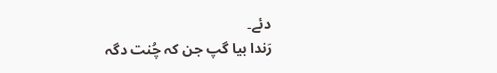دئے۔
رَندا بیا گپ جن کہ چُنت دگہ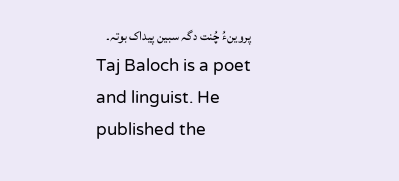پروینءُ چُنت دگہ سبین پیداک بوتہ۔
Taj Baloch is a poet and linguist. He published the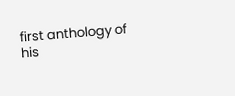first anthology of his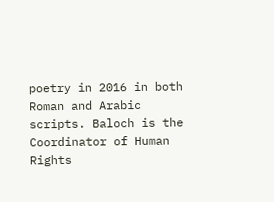poetry in 2016 in both Roman and Arabic scripts. Baloch is the Coordinator of Human Rights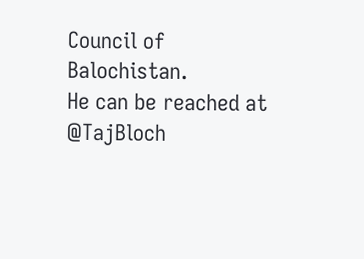Council of Balochistan.
He can be reached at @TajBloch